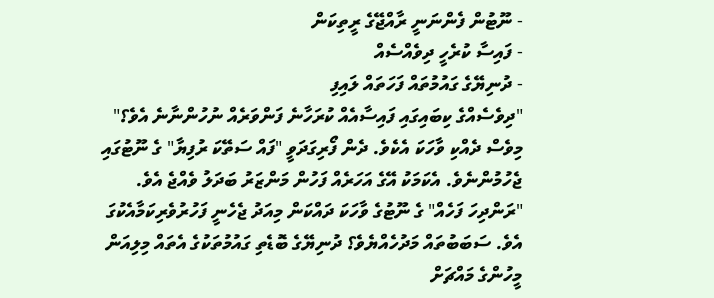- ނޫޓުން ފެންނަނީ ރާއްޖޭގެ ރީތިކަން
- ފައިސާ ކުރެހީ ދިވެއްސެއް
- ދުނިޔޭގެ ގައުމުތައް ފަހަތައް ލައިފި
"ދިވެސެއްގެ ކިބައިގައި ފައިސާއެއް ކުރަހާނެ ފަންވަރެއް ނުހުންނާނެ އެވެ؟" މިވެސް ދެއްކި ވާހަކަ އެކެވެ. ދެން ފޯރިގަދަވީ "ފައް ސަތޭކަ ރުފިޔާ" ގެ ނޫޓުގައި ޖެހުމުންނެވެ. އެކަމަކު އޭގެ އަހަރެއް ފަހުން މަންޒަރު ބަދަލު ވެއްޖެ އެވެ. "ރަންދިހަ ފަހެއް" ގެ ނޫޓުގެ ވާހަކަ ދައްކަން މިއަދު ޖެހެނީ ފަހުރުވެރިކަމާއެކުގަ އެވެ. ސަބަބުތައް މަދުހެއްޔެވެ؟ ދުނިޔޭގެ ބޮޑެތި ގައުމުތަކުގެ އެތައް މިލިއަން މީހުންގެ މައްޗަށް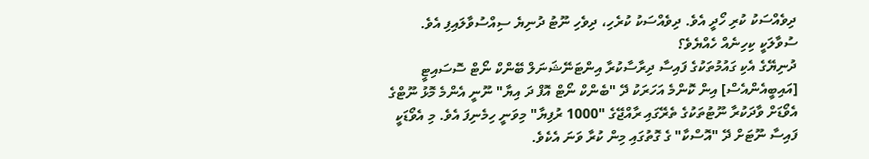ދިވެއްސަކު ކުރި ހޯދީ އެވެ. ދިވެއްސަކު ކުރެހި، ދިވެހި ނޫޓު ދުނިޔެ ސިއްސުވާލައިފި އެވެ. ސުވާލަކީ ކިހިނެއް ހެއްޔެވެ؟
ދުނިޔޭގެ އެކި ގައުމުތަކުގެ ފައިސާ ދިރާސާކުރާ އިންޓަނޭޝަނަލް ބޭންކް ނޯޓް ސޮސައިޓީ [އައިބީއެންއެސް] އިން ކޮންމެ އަހަރަކު ދޭ "ބެންކް ނޯޓް އޮފް ދަ އިޔާ" ނޫނީ އެންމެ މޮޅު ނޫޓްގެ އެވޯޑަށް ވާދަކުރާ ނޫޓުތަކުގެ ތެރޭގައި ރާއްޖޭގެ "1000 ރުފިޔާ" މިވަނީ ހިމެނިފަ އެވެ. މި އެވޯޑަކީ ފައިސާ ނޫޓަށް ދޭ "އޮސްކާ" ގެ ގޮތުގައި މިން ކުރާ ވަނަ އެކެވެ.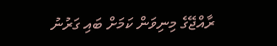ރާއްޖޭގެ މިނިވަން ކަމަށް ބައި ގަރުނު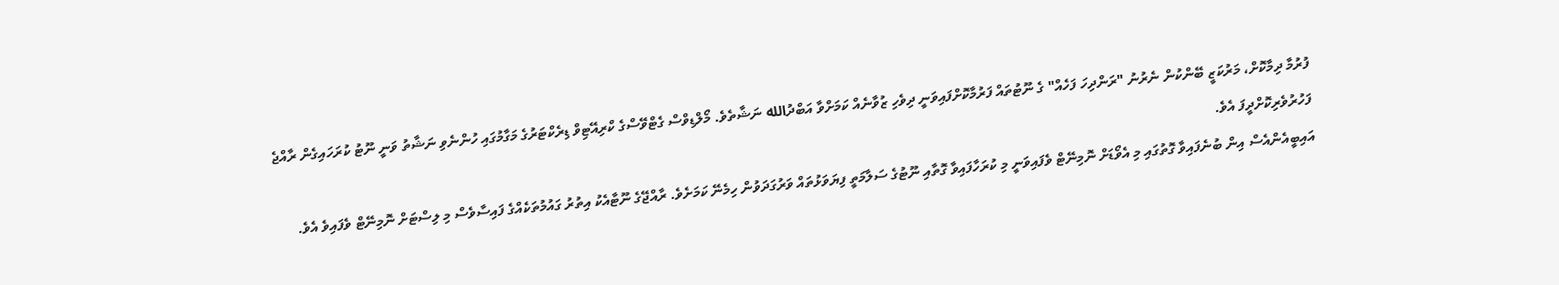ފުރުމާ ދިމާކޮށް، މަރުކަޒީ ބޭންކުން ނެރުނު "ރަންދިހަ ފަހެއް" ގެ ނޫޓުތައް ފަރުމާކޮށްފައިވަނީ ދިވެހި ޒުވާނެއް ކަމަށްވާ އަބްދުالله ނަޝާތެވެ. މޯލްޑިވްސް ގެޓްވޭސްގެ ކްރިއޭޓިވް ޑިރެކްޓަރުގެ މަގާމުގައި ހުންނެވި ނަޝާތު ވަނީ ނޫޓު ކުރަހައިގެން ރާއްޖެ ފަހުރުވެރިކޮށްދީފަ އެވެ.
އައިބީއެންއެސް އިން ބުނެފައިވާ ގޮތުގައި މި އެވޯޑަށް ނޮމިނޭޓް ވެފައިވަނީ މި ކުރަހާފައިވާ ގޮތާއި ނޫޓުގެ ސަލާމަތީ ފިޔަވަޅުތައް ވަރުގަދަވުން ހިމެނޭ ކަމަށެވެ. ރާއްޖޭގެ ނޫޓާއެކު އިތުރު ގައުމުތަކެއްގެ ފައިސާވެސް މި ލިސްޓަށް ނޮމިނޭޓް ވެފައިވެ އެވެ.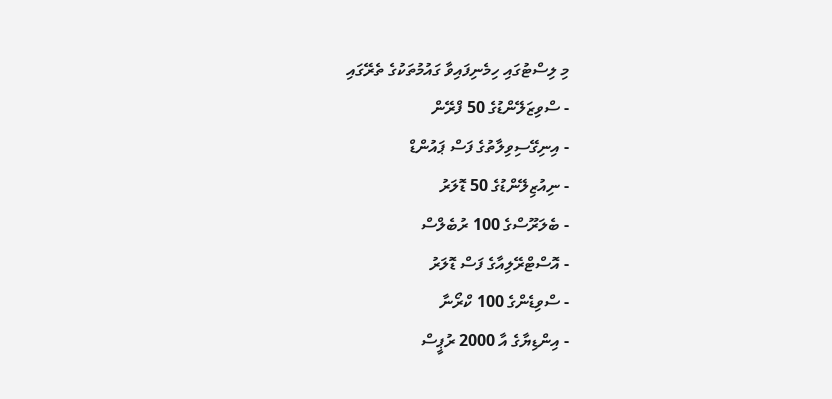މި ލިސްޓުގައި ހިމެނިފައިވާ ގައުމުތަކުގެ ތެރޭގައި
- ސްވިޒަލޭންޑުގެ 50 ފްރޭން
- އިނިގޭސިވިލާތުގެ ފަސް ޕައުންޑް
- ނިއުޒިލޭންޑުގެ 50 ޑޮލަރު
- ބެލަރޫސްގެ 100 ރުބެލްސް
- އޮސްޓްރޭލިއާގެ ފަސް ޑޮލަރު
- ސްވިޑެންގެ 100 ކްރޯނާ
- އިންޑިޔާގެ އާ 2000 ރުޕީސް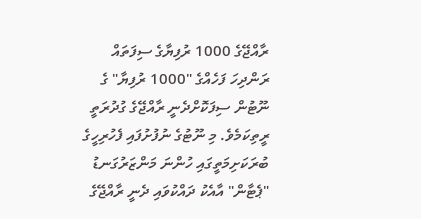ރާއްޖޭގެ 1000 ރުފިޔާގެ ސިފަތައް
ރަންދިހަ ފަހެއްގެ "1000 ރުފިޔާ" ގެ ނޫޓުން ސިފަކޮށްދެނީ ރާއްޖޭގެ ގުދުރަތީ ރީތިކަމެވެ. މި ނޫޓުގެ ނުފުށުފައި ފެހުރިހީގެ ބުރަކަށިމަތީގައި ހުންނަ މަންޒަރުގަނޑު "ޕެޓާން" އާއެކު ދައްކުވައި ދެނީ ރާއްޖޭގެ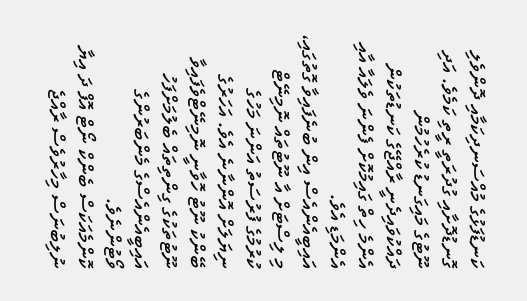ކަނޑުފަޅުގެ މުއްސަނދިކަމާއި ދޮންވެލި ގޮނޑުދޮށާއި ގުދުރަތީ ރީތި ކަމެވެ. އަދި ނޫޓުގެ މައިގަނޑު ކުރެހުމުން ދައްކުވައިދެނީ ރާއްޖޭގެ ކަނޑުތަކުން އެންމެ ހިތް ގައިމުކޮށް ފެންނަ ވެލައާ އާއި އެންމަޑި އެވެ.
އައިބީއެންއެސް އިން ބުނެފައިވާ ގޮތުގައި، މި ލިސްޓަށް އާ ނޫޓުތައް ނޮމިނޭޓް ކުރުމުގެ ފުރުސަތު އަންނަ މަހުގެ ނިޔަލަށް އޮންނާނެ އެވެ. އަހަރުގެ ބޭންކު ނޫޓު ހޮވާނީ ނޮމިނޭޓްވެފައިވާ ނޫޓުތަކުގެ ގިންތިތައް ބެލުމަށްފަހު އައިބީއެންއެސްގެ މެންބަރުންގެ ވޯޓުންނެވެ.
ކޮންމެއަކަސް ބެންކް ނޯޓް އޮފް ދަ އިޔާ ނުލިބުނަސް މިހާރުވެސް ރާއްޖެ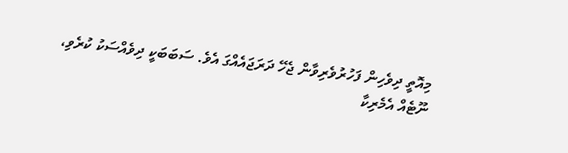މިއޮތީ ދިވެހިން ފަހުރުވެރިވާން ޖެހޭ ދަރަޖައެއްގަ އެވެ. ސަބަބަކީ ދިވެއްސަކު ކުރެވި، ނޫޓެއް އެމެރިކާ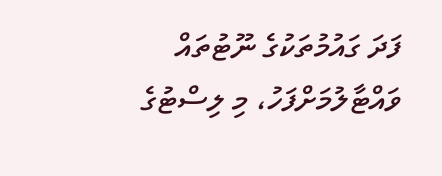ފަދަ ގައުމުތަކުގެ ނޫޓުތައް ވައްޓާލުމަށްފަހު، މި ލިސްޓުގެ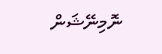ނޮމިނޭޝަން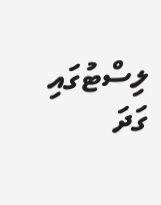ލިސްޓުގައި ގަދަ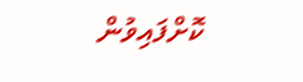ކޮށްފައިވުން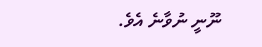ނޫނީ ނުވާނެ އެވެ.